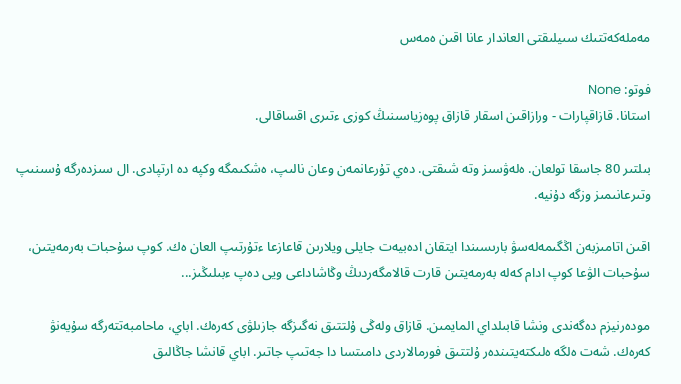مەملەكەتتىك سىيلىقتى العاندار عانا اقىن ەمەس

فوتو: None
استانا. قازاقپارات - ورازاقىن اسقار قازاق پوەزياسىنىڭ كوزى ءتىرى اقساقالى.

بىلتىر 80 جاسقا تولعان. ەلەۋسىز وتە شىقتى. دەي تۇرعانمەن وعان نالىپ، ەشكىمگە وكپە دە ارتپادى. ال سىزدەرگە ۇسىنىپ وتىرعانىمىز وزگە دۇنيە.

اقىن اتامىزبەن اڭگىمەلەسۋ بارىسىندا ايتقان ادەبيەت جايلى ويلارىن قاعازعا ءتۇرتىپ العان ەك. كوپ سۇحبات بەرمەيتىن، سۇحبات الۋعا كوپ ادام كەلە بەرمەيتىن قارت قالامگەردىڭ وڭاشاداعى ويى دەپ ءبىلىڭىز...

مودەرنيزم دەگەندى ونشا قابىلداي المايمىن. قازاق ولەڭى ۇلتتىق نەگىزگە جازىلۋى كەرەك. اباي، ماحامبەتتەرگە سۇيەنۋ كەرەك. شەت ەلگە ەلىكتەيتىندەر ۇلتتىق فورمالاردى دامىتسا دا جەتىپ جاتىر. اباي قانشا جاڭالىق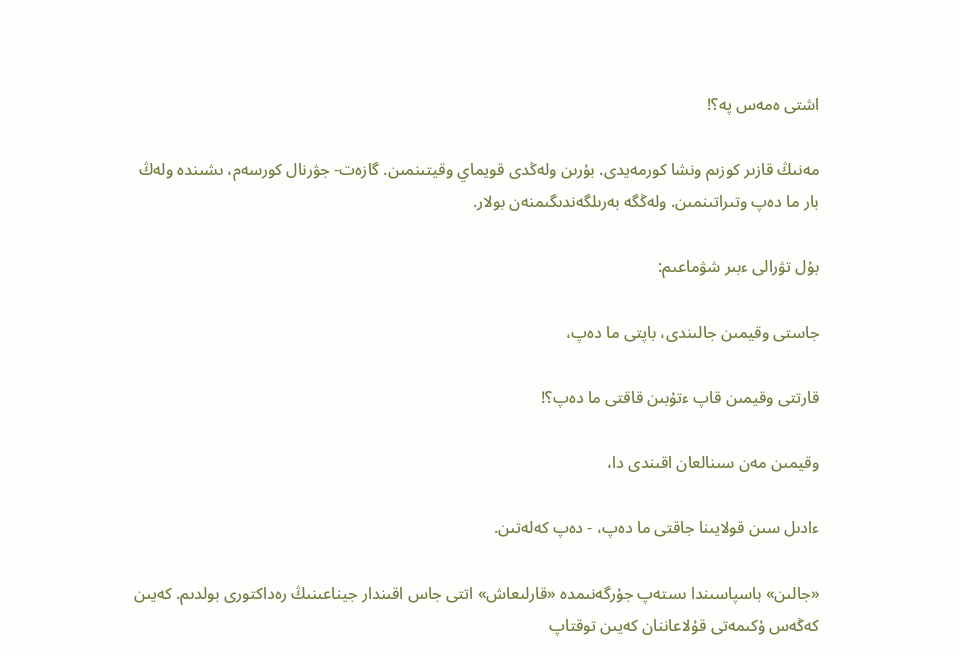اشتى ەمەس پە؟!

مەنىڭ قازىر كوزىم ونشا كورمەيدى. بۇرىن ولەڭدى قويماي وقيتىنمىن. گازەت- جۋرنال كورسەم، ىشىندە ولەڭ بار ما دەپ وتىراتىنمىن. ولەڭگە بەرىلگەندىگىمنەن بولار.

بۇل تۋرالى ءبىر شۋماعىم:

جاستى وقيمىن جالىندى، باپتى ما دەپ،

قارتتى وقيمىن قاپ ءتۇبىن قاقتى ما دەپ؟!

وقيمىن مەن سىنالعان اقىندى دا،

ءادىل سىن قولايىنا جاقتى ما دەپ، - دەپ كەلەتىن.

«جالىن» باسپاسىندا ىستەپ جۇرگەنىمدە «قارلىعاش» اتتى جاس اقىندار جيناعىنىڭ رەداكتورى بولدىم. كەيىن كەڭەس ۇكىمەتى قۇلاعاننان كەيىن توقتاپ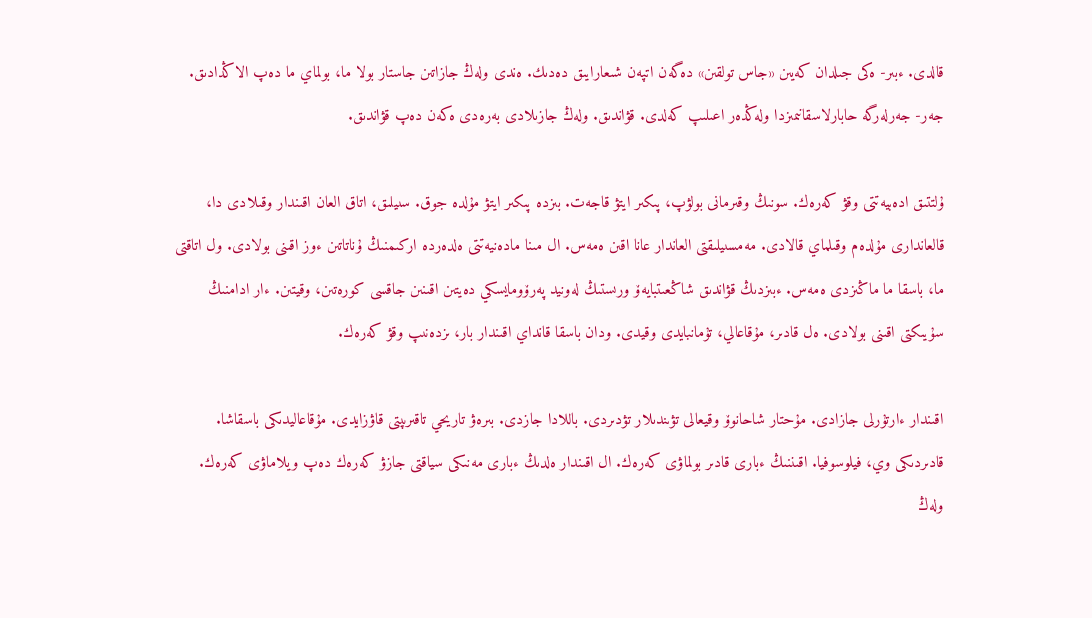قالدى. ءبىر- ەكى جىلدان كەيىن «جاس تولقىن» دەگەن اتپەن شىعارايىق دەدىك. ەندى ولەڭ جازاتىن جاستار بولا ما، بولماي ما دەپ الاڭدادىق. جەر- جەرلەرگە حابارلاسقانىمىزدا ولەڭدەر اعىلىپ كەلدى. قۋاندىق. ولەڭ جازىلادى بەرەدى ەكەن دەپ قۋاندىق.

ۇلتتىق ادەبيەتتى وقۋ كەرەك. سونىڭ وقىرمانى بولۋپ، پىكىر ايتۋ قاجەت. بىزدە پىكىر ايتۋ مۇلدە جوق. سىيلىق، اتاق العان اقىندار وقىلادى دا، قالعاندارى مۇلدەم وقىلماي قالادى. مەمسىيلىقتى العاندار عانا اقىن ەمەس. ال مىنا مادەنيەتتى ەلدەردە اركىمنىڭ ۇناتاتىن ءوز اقىنى بولادى. ول اتاقتى ما، باسقا ما ماڭىزدى ەمەس. ءبىزدىڭ قۋاندىق شاڭعىتبايەۆ ورىستىڭ لەونيد پەرۆومايسكي دەيتىن اقىنىن جاقسى كورەتىن، وقيتىن. ءار ادامنىڭ سۇيىكتى اقىنى بولادى. ەل قادىر، مۇقاعالي، تۇمانبايدى وقيدى. ودان باسقا قانداي اقىندار بار، ىزدەنىپ وقۋ كەرەك.

اقىندار ءارتۇرلى جازادى. مۇحتار شاحانوۆ وقيعالى تۋىندىلار تۋدىردى. باللادا جازدى. بىرەۋ تاريحي تاقىرىپتى قاۋزايدى. مۇقاعاليدىكى باسقاشا. قادىردىكى وي، فيلوسوفيا. اقىننىڭ ءبارى قادىر بولماۋى كەرەك. ال اقىندار ەلدىڭ ءبارى مەنىكى سياقتى جازۋ كەرەك دەپ ويلاماۋى كەرەك. ولەڭ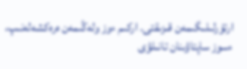ارتۇرلىلىگىمەن قىزىقتى. اركىم ءوز ولەڭىمەن ەرەكشەلەنىپ، ءسوز ساپتاۋىنان تانىلۋى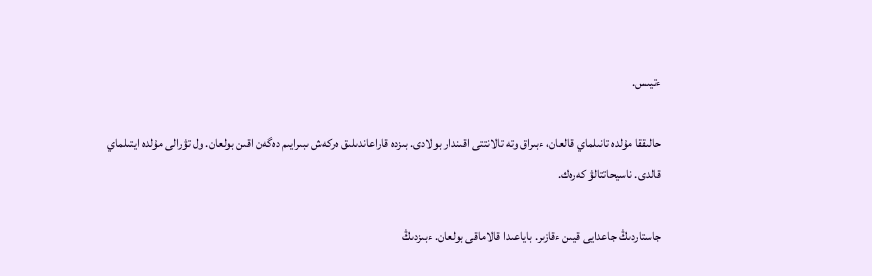ءتيىس.

حالىققا مۇلدە تانىلماي قالعان، ءبىراق وتە تالانتتى اقىندار بولادى. بىزدە قاراعاندىلىق ەركەش ىبىرايىم دەگەن اقىن بولعان. ول تۋرالى مۇلدە ايتىلماي قالدى. ناسيحاتتالۋ كەرەك.

جاستاردىڭ جاعدايى قيىن ءقازىر. باياعىدا قالاماقى بولعان. ءبىزدىڭ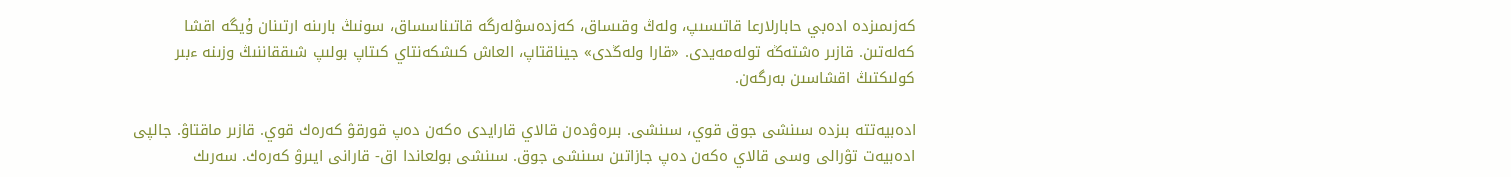كەزىمىزدە ادەبي حابارلارعا قاتىسىپ، ولەڭ وقىساق، كەزدەسۋلەرگە قاتىناسساق، سونىڭ بارىنە ارتىنان ۇيگە اقشا كەلەتىن. قازىر ەشتەڭە تولەمەيدى. «قارا ولەڭدى» جيناقتاپ، العاش كىشكەنتاي كىتاپ بولىپ شىققاننىڭ وزىنە ءبىر كولىكتىڭ اقشاسىن بەرگەن.

ادەبيەتتە بىزدە سىنشى جوق قوي، سىنشى. بىرەۋدەن قالاي قارايدى ەكەن دەپ قورقۋ كەرەك قوي. قازىر ماقتاۋ. جالپى ادەبيەت تۋرالى وسى قالاي ەكەن دەپ جازاتىن سىنشى جوق. سىنشى بولعاندا اق- قارانى ايىرۋ كەرەك. سەرىك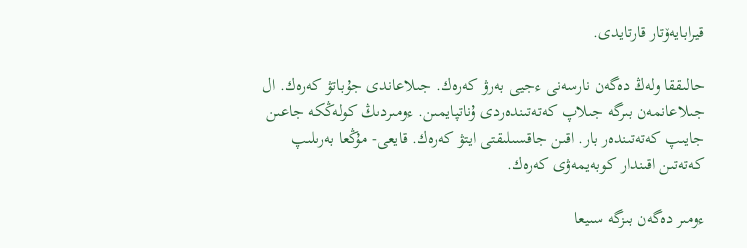قيرابايەۆتار قارتايدى.

حالىققا ولەڭ دەگەن نارسەنى ءجيى بەرۋ كەرەك. جىلاعاندى جۇباتۋ كەرەك. ال جىلاعانمەن بىرگە جىلاپ كەتەتىندەردى ۇناتپايمىن. ءومىردىڭ كولەڭكە جاعىن جايىپ كەتەتىندەر بار. اقىن جاقسىلىقتى ايتۋ كەرەك. قايعى- مۇڭعا بەرىلىپ كەتەتىن اقىندار كوبەيمەۋى كەرەك.

ءومىر دەگەن بىزگە سىيعا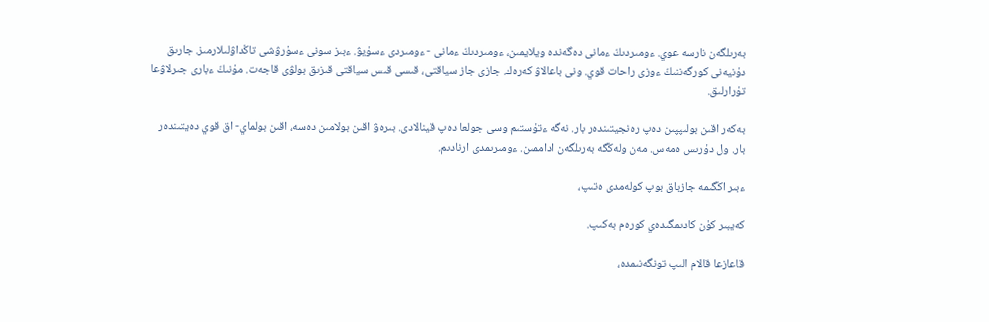بەرىلگەن نارسە عوي. ءومىردىڭ ءمانى دەگەندە ويلايمىن، ءومىردىڭ ءمانى - ءومىردى ءسۇيۋ. ءبىز سونى ءسۇرۋشى تاڭداۋلىلارمىز. جارىق دۇنيەنى كورگەننىڭ ءوزى راحات قوي. ونى باعالاۋ كەرەك. جازى جاز سياقتى، قىسى قىس سياقتى قىزىق بولۋى قاجەت. مۇنىڭ ءبارى جىرلاۋعا تۇرارلىق.

بەكەر اقىن بولىپپىن دەپ رەنجيتىندەر بار. نەگە ءتۇستىم وسى جولعا دەپ قينالادى. بىرەۋ اقىن بولامىن دەسە، اقىن بولماي- اق قوي دەيتىندەر بار. ول دۇرىس ەمەس. مەن ولەڭگە بەرىلگەن اداممىن. ءومىرىمدى ارنادىم.

ءبىر اڭگىمە جازباق بوپ كولەمدى ەتىپ،

كەيبىر كۇن كادىمگىدەي كورەم بەكىپ.

قاعازعا قالام الىپ تونگەنىمدە،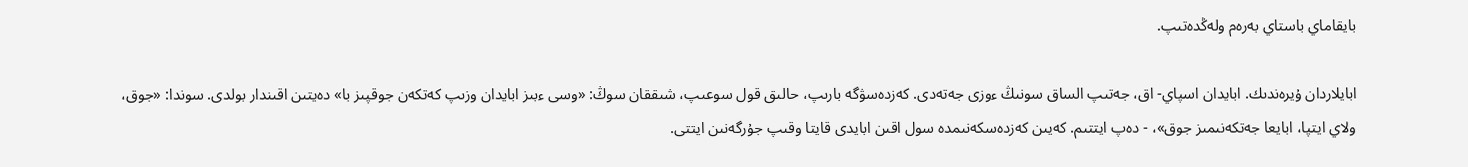بايقاماي باستاي بەرەم ولەڭدەتىپ.

ابايلاردان ۇيرەندىك. ابايدان اسپاي- اق، جەتىپ الساق سونىڭ ءوزى جەتەدى. كەزدەسۋگە بارىپ، حالىق قول سوعىپ، شىققان سوڭ: «وسى ءبىز ابايدان وزىپ كەتكەن جوقپىز با» دەيتىن اقىندار بولدى. سوندا: «جوق، ولاي ايتپا، ابايعا جەتكەنىمىز جوق»، - دەپ ايتتىم. كەيىن كەزدەسكەنىمدە سول اقىن ابايدى قايتا وقىپ جۇرگەنىن ايتتى.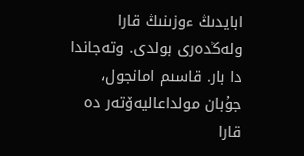ابايدىڭ ءوزىنىڭ قارا ولەڭدەرى بولدى. وتەجاندا دا بار. قاسىم امانجول، جۇبان مولداعاليەۆتەر دە قارا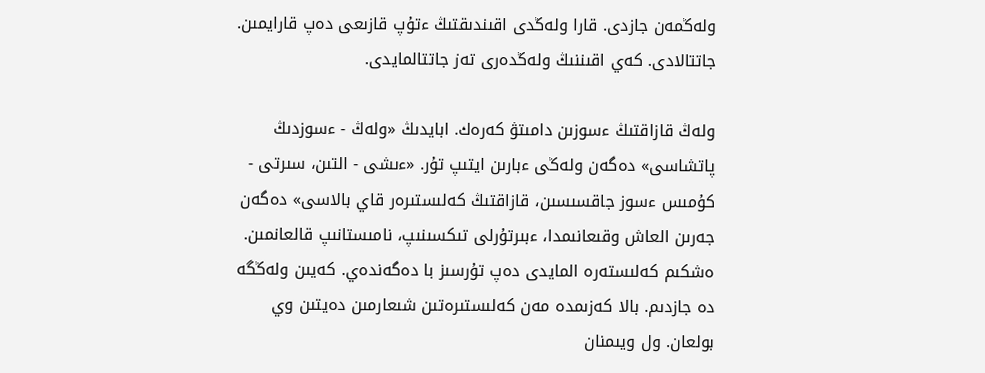ولەڭمەن جازدى. قارا ولەڭدى اقىندىقتىڭ ءتۇپ قازىعى دەپ قارايمىن. جاتتالادى. كەي اقىننىڭ ولەڭدەرى تەز جاتتالمايدى.

ولەڭ قازاقتىڭ ءسوزىن دامىتۋ كەرەك. ابايدىڭ «ولەڭ - ءسوزدىڭ پاتشاسى» دەگەن ولەڭى ءبارىن ايتىپ تۇر. «ءىشى - التىن، سىرتى - كۇمىس ءسوز جاقسىسىن، قازاقتىڭ كەلىستىرەر قاي بالاسى» دەگەن جەرىن العاش وقىعانىمدا، ءبىرتۇرلى تىكسىنىپ، نامىستانىپ قالعانمىن. ەشكىم كەلىستەرە المايدى دەپ تۇرسىز با دەگەندەي. كەيىن ولەڭگە دە جازدىم. بالا كەزىمدە مەن كەلىستىرەتىن شىعارمىن دەيتىن وي بولعان. ول ويىمنان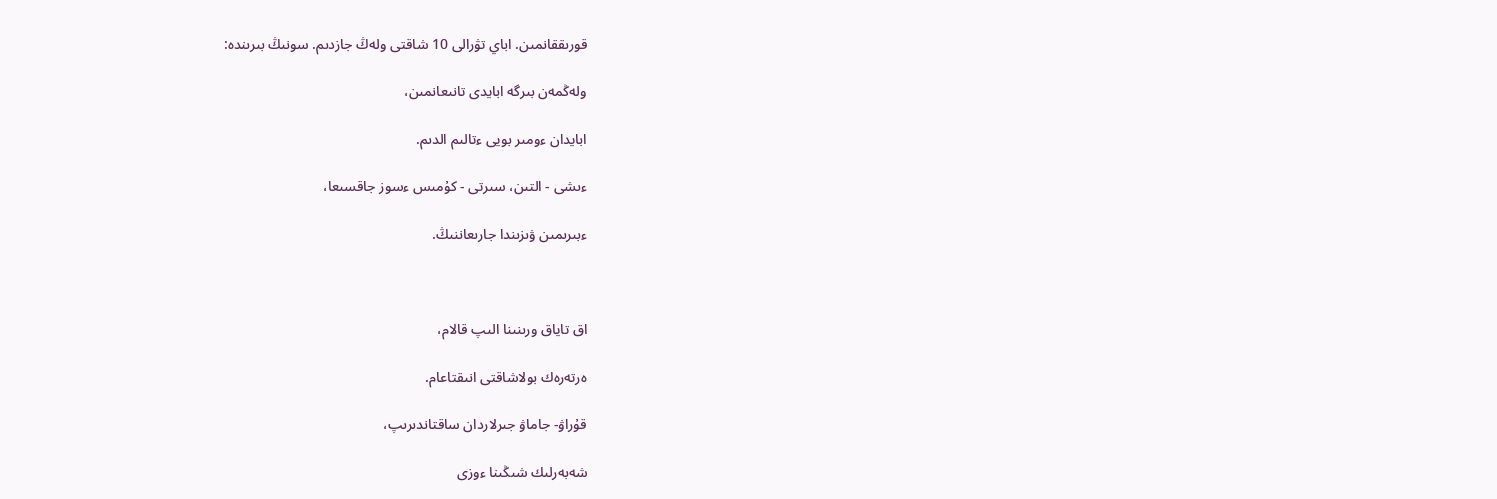قورىققانمىن. اباي تۋرالى 10 شاقتى ولەڭ جازدىم. سونىڭ بىرىندە:

ولەڭمەن بىرگە ابايدى تانىعانمىن،

ابايدان ءومىر بويى ءتالىم الدىم.

ءىشى - التىن، سىرتى - كۇمىس ءسوز جاقسىعا،

ءبىرىمىن ۋىزىندا جارىعاننىڭ.



اق تاياق ورىنىنا الىپ قالام،

ەرتەرەك بولاشاقتى انىقتاعام.

قۇراۋ- جاماۋ جىرلاردان ساقتاندىرىپ،

شەبەرلىك شىڭىنا ءوزى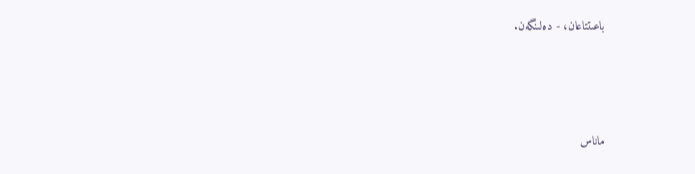باعىتتاعان، - دەلىنگەن.



ماناس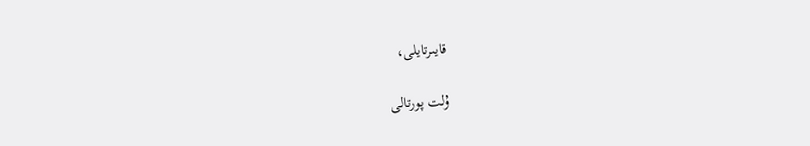قايىرتايلى،

ۇلت پورتالى